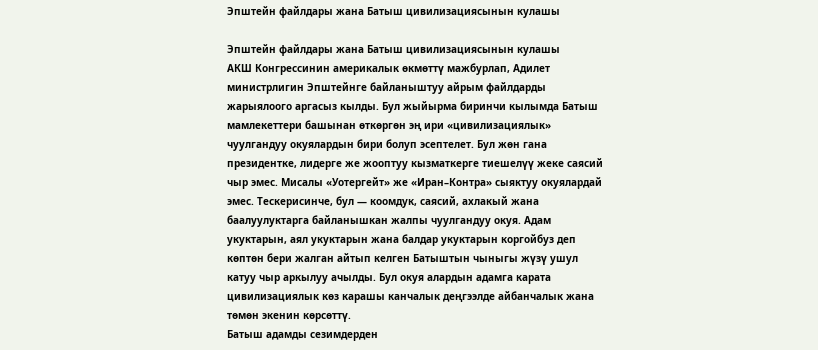Эпштейн файлдары жана Батыш цивилизациясынын кулашы

Эпштейн файлдары жана Батыш цивилизациясынын кулашы
АКШ Конгрессинин америкалык өкмөттү мажбурлап, Адилет министрлигин Эпштейнге байланыштуу айрым файлдарды жарыялоого аргасыз кылды. Бул жыйырма биринчи кылымда Батыш мамлекеттери башынан өткөргөн эң ири «цивилизациялык» чуулгандуу окуялардын бири болуп эсептелет. Бул жөн гана президентке, лидерге же жооптуу кызматкерге тиешелүү жеке саясий чыр эмес. Мисалы «Уотергейт» же «Иран–Контра» сыяктуу окуялардай эмес. Тескерисинче, бул — коомдук, саясий, ахлакый жана баалуулуктарга байланышкан жалпы чуулгандуу окуя. Адам укуктарын, аял укуктарын жана балдар укуктарын коргойбуз деп көптөн бери жалган айтып келген Батыштын чыныгы жүзү ушул катуу чыр аркылуу ачылды. Бул окуя алардын адамга карата цивилизациялык көз карашы канчалык деңгээлде айбанчалык жана төмөн экенин көрсөттү.
Батыш адамды сезимдерден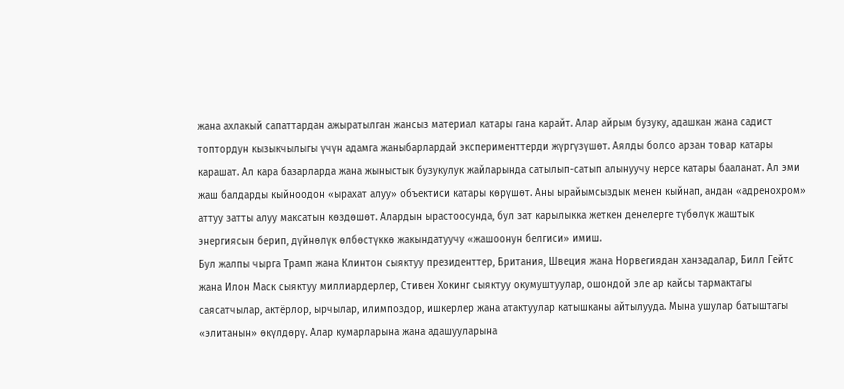жана ахлакый сапаттардан ажыратылган жансыз материал катары гана карайт. Алар айрым бузуку, адашкан жана садист топтордун кызыкчылыгы үчүн адамга жаныбарлардай эксперименттерди жүргүзүшөт. Аялды болсо арзан товар катары карашат. Ал кара базарларда жана жыныстык бузукулук жайларында сатылып-сатып алынуучу нерсе катары бааланат. Ал эми жаш балдарды кыйноодон «ырахат алуу» объектиси катары көрүшөт. Аны ырайымсыздык менен кыйнап, андан «адренохром» аттуу затты алуу максатын көздөшөт. Алардын ырастоосунда, бул зат карылыкка жеткен денелерге түбөлүк жаштык энергиясын берип, дүйнөлүк өлбөстүккө жакындатуучу «жашоонун белгиси» имиш.
Бул жалпы чырга Трамп жана Клинтон сыяктуу президенттер, Британия, Швеция жана Норвегиядан ханзадалар, Билл Гейтс жана Илон Маск сыяктуу миллиардерлер, Стивен Хокинг сыяктуу окумуштуулар, ошондой эле ар кайсы тармактагы саясатчылар, актёрлор, ырчылар, илимпоздор, ишкерлер жана атактуулар катышканы айтылууда. Мына ушулар батыштагы «элитанын» өкүлдөрү. Алар кумарларына жана адашууларына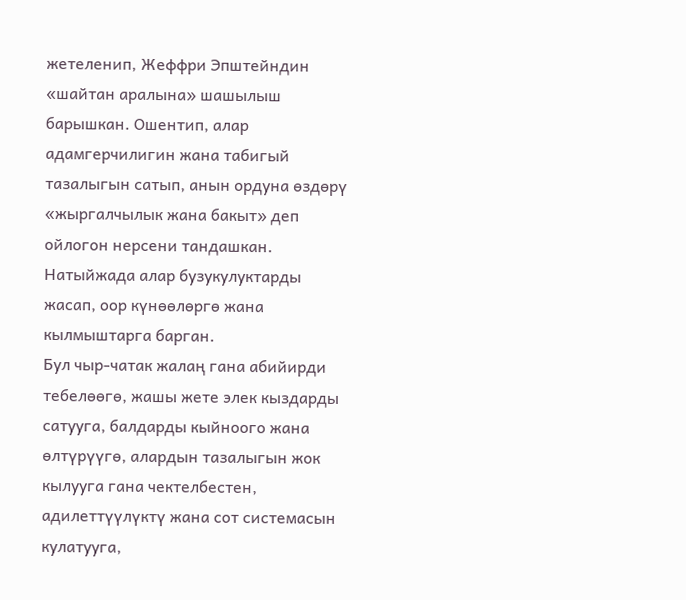жетеленип, Жеффри Эпштейндин «шайтан аралына» шашылыш барышкан. Ошентип, алар адамгерчилигин жана табигый тазалыгын сатып, анын ордуна өздөрү «жыргалчылык жана бакыт» деп ойлогон нерсени тандашкан. Натыйжада алар бузукулуктарды жасап, оор күнөөлөргө жана кылмыштарга барган.
Бул чыр-чатак жалаң гана абийирди тебелөөгө, жашы жете элек кыздарды сатууга, балдарды кыйноого жана өлтүрүүгө, алардын тазалыгын жок кылууга гана чектелбестен, адилеттүүлүктү жана сот системасын кулатууга,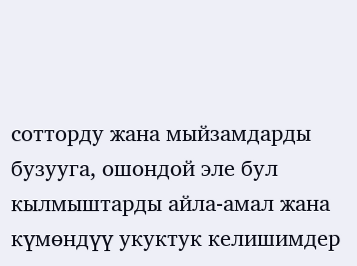сотторду жана мыйзамдарды бузууга, ошондой эле бул кылмыштарды айла-амал жана күмөндүү укуктук келишимдер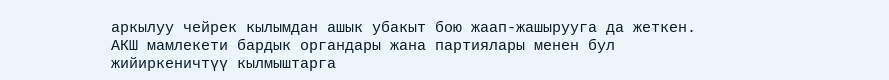аркылуу чейрек кылымдан ашык убакыт бою жаап-жашырууга да жеткен.
АКШ мамлекети бардык органдары жана партиялары менен бул жийиркеничтүү кылмыштарга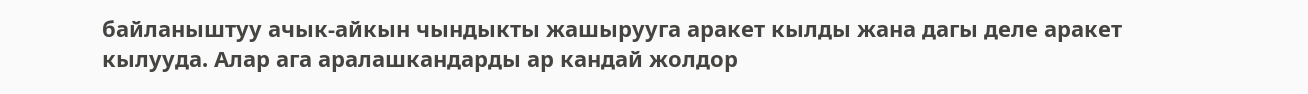байланыштуу ачык-айкын чындыкты жашырууга аракет кылды жана дагы деле аракет кылууда. Алар ага аралашкандарды ар кандай жолдор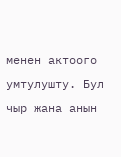менен актоого умтулушту. Бул чыр жана анын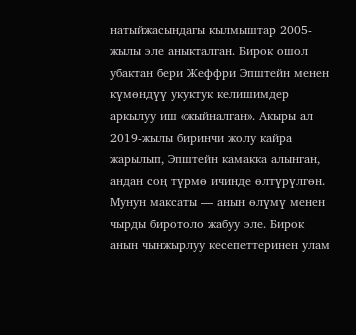натыйжасындагы кылмыштар 2005-жылы эле аныкталган. Бирок ошол убактан бери Жеффри Эпштейн менен күмөндүү укуктук келишимдер аркылуу иш «жыйналган». Акыры ал 2019-жылы биринчи жолу кайра жарылып, Эпштейн камакка алынган, андан соң түрмө ичинде өлтүрүлгөн. Мунун максаты — анын өлүмү менен чырды биротоло жабуу эле. Бирок анын чынжырлуу кесепеттеринен улам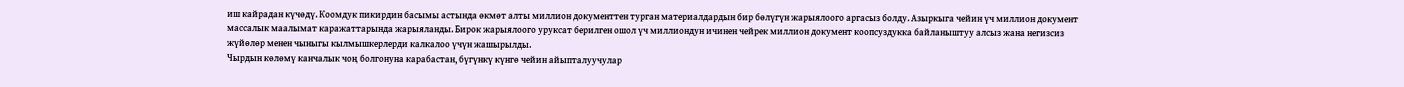иш кайрадан күчөдү. Коомдук пикирдин басымы астында өкмөт алты миллион документтен турган материалдардын бир бөлүгүн жарыялоого аргасыз болду. Азыркыга чейин үч миллион документ массалык маалымат каражаттарында жарыяланды. Бирок жарыялоого уруксат берилген ошол үч миллиондун ичинен чейрек миллион документ коопсуздукка байланыштуу алсыз жана негизсиз жүйөлөр менен чыныгы кылмышкерлерди калкалоо үчүн жашырылды.
Чырдын көлөмү канчалык чоң болгонуна карабастан, бүгүнкү күнгө чейин айыпталуучулар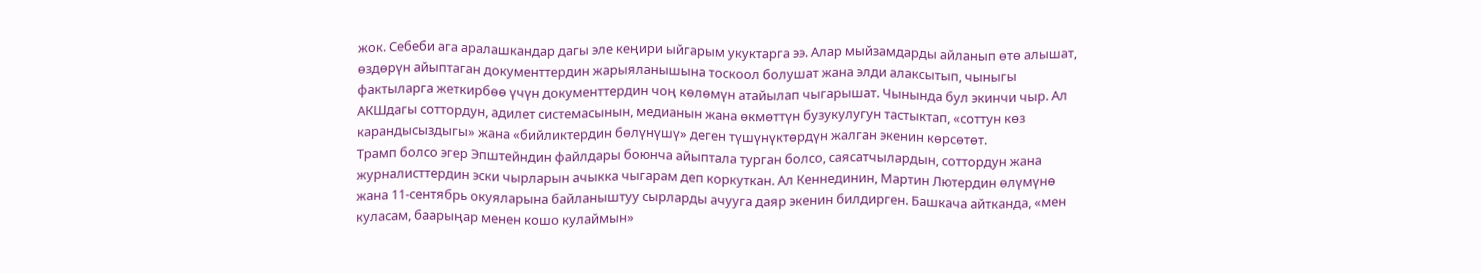жок. Себеби ага аралашкандар дагы эле кеңири ыйгарым укуктарга ээ. Алар мыйзамдарды айланып өтө алышат, өздөрүн айыптаган документтердин жарыяланышына тоскоол болушат жана элди алаксытып, чыныгы фактыларга жеткирбөө үчүн документтердин чоң көлөмүн атайылап чыгарышат. Чынында бул экинчи чыр. Ал АКШдагы соттордун, адилет системасынын, медианын жана өкмөттүн бузукулугун тастыктап, «соттун көз карандысыздыгы» жана «бийликтердин бөлүнүшү» деген түшүнүктөрдүн жалган экенин көрсөтөт.
Трамп болсо эгер Эпштейндин файлдары боюнча айыптала турган болсо, саясатчылардын, соттордун жана журналисттердин эски чырларын ачыкка чыгарам деп коркуткан. Ал Кеннединин, Мартин Лютердин өлүмүнө жана 11-сентябрь окуяларына байланыштуу сырларды ачууга даяр экенин билдирген. Башкача айтканда, «мен куласам, баарыңар менен кошо кулаймын»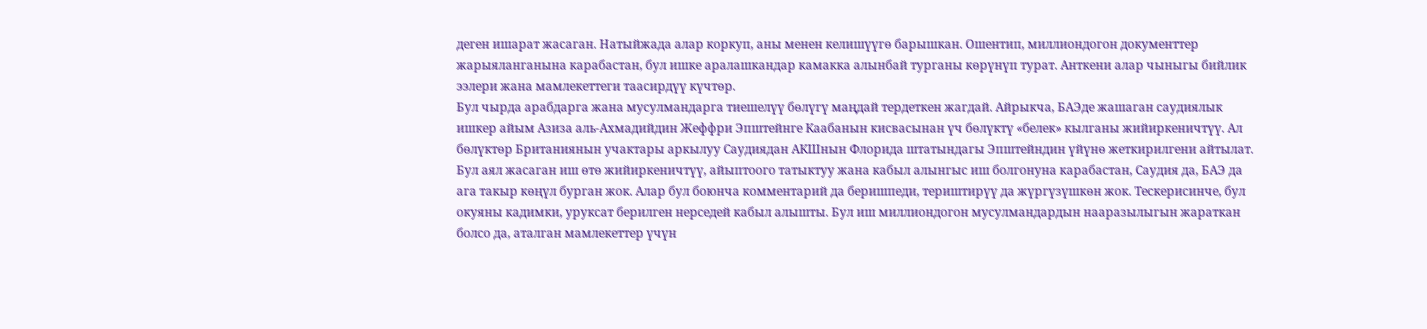деген ишарат жасаган. Натыйжада алар коркуп, аны менен келишүүгө барышкан. Ошентип, миллиондогон документтер жарыяланганына карабастан, бул ишке аралашкандар камакка алынбай турганы көрүнүп турат. Анткени алар чыныгы бийлик ээлери жана мамлекеттеги таасирдүү күчтөр.
Бул чырда арабдарга жана мусулмандарга тиешелүү бөлүгү маңдай тердеткен жагдай. Айрыкча, БАЭде жашаган саудиялык ишкер айым Азиза аль-Ахмадийдин Жеффри Эпштейнге Каабанын кисвасынан үч бөлүктү «белек» кылганы жийиркеничтүү. Ал бөлүктөр Британиянын учактары аркылуу Саудиядан АКШнын Флорида штатындагы Эпштейндин үйүнө жеткирилгени айтылат.
Бул аял жасаган иш өтө жийиркеничтүү, айыптоого татыктуу жана кабыл алынгыс иш болгонуна карабастан, Саудия да, БАЭ да ага такыр көңүл бурган жок. Алар бул боюнча комментарий да беришпеди, териштирүү да жүргүзүшкөн жок. Тескерисинче, бул окуяны кадимки, уруксат берилген нерседей кабыл алышты. Бул иш миллиондогон мусулмандардын нааразылыгын жараткан болсо да, аталган мамлекеттер үчүн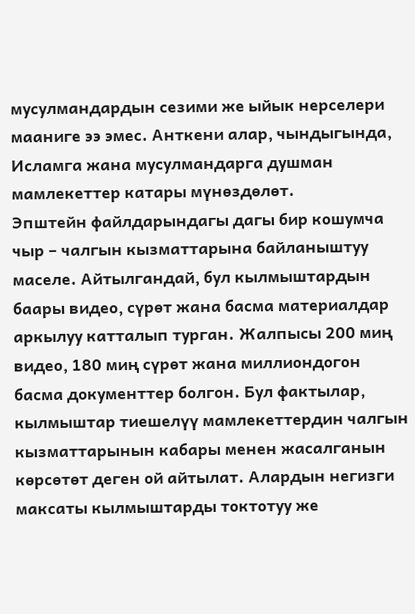мусулмандардын сезими же ыйык нерселери мааниге ээ эмес. Анткени алар, чындыгында, Исламга жана мусулмандарга душман мамлекеттер катары мүнөздөлөт.
Эпштейн файлдарындагы дагы бир кошумча чыр – чалгын кызматтарына байланыштуу маселе. Айтылгандай, бул кылмыштардын баары видео, сүрөт жана басма материалдар аркылуу катталып турган. Жалпысы 200 миң видео, 180 миң сүрөт жана миллиондогон басма документтер болгон. Бул фактылар, кылмыштар тиешелүү мамлекеттердин чалгын кызматтарынын кабары менен жасалганын көрсөтөт деген ой айтылат. Алардын негизги максаты кылмыштарды токтотуу же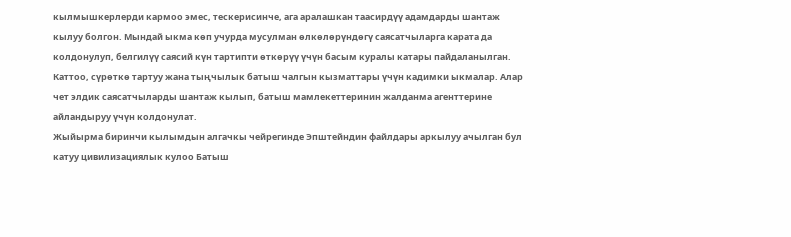кылмышкерлерди кармоо эмес, тескерисинче, ага аралашкан таасирдүү адамдарды шантаж кылуу болгон. Мындай ыкма көп учурда мусулман өлкөлөрүндөгү саясатчыларга карата да колдонулуп, белгилүү саясий күн тартипти өткөрүү үчүн басым куралы катары пайдаланылган. Каттоо, сүрөткө тартуу жана тыңчылык батыш чалгын кызматтары үчүн кадимки ыкмалар. Алар чет элдик саясатчыларды шантаж кылып, батыш мамлекеттеринин жалданма агенттерине айландыруу үчүн колдонулат.
Жыйырма биринчи кылымдын алгачкы чейрегинде Эпштейндин файлдары аркылуу ачылган бул катуу цивилизациялык кулоо Батыш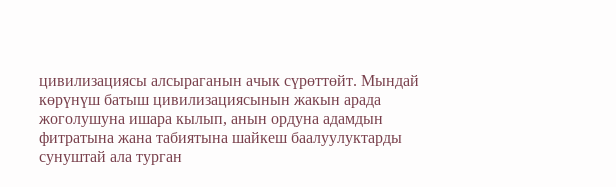цивилизациясы алсыраганын ачык сүрөттөйт. Мындай көрүнүш батыш цивилизациясынын жакын арада жоголушуна ишара кылып, анын ордуна адамдын фитратына жана табиятына шайкеш баалуулуктарды сунуштай ала турган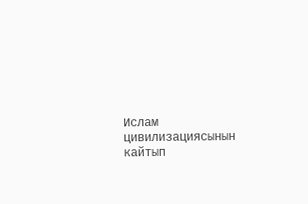Ислам цивилизациясынын кайтып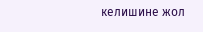келишине жол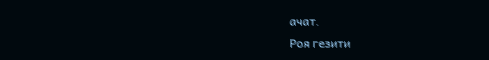ачат.
Роя гезити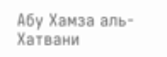Абу Хамза аль-Хатвани